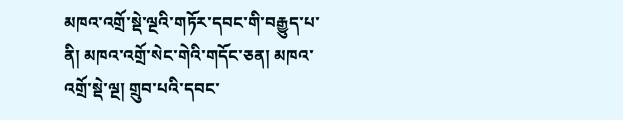མཁའ་འགྲོ་སྡེ་ལྔའི་གཏོར་དབང་གི་བརྒྱུད་པ་ནི། མཁའ་འགྲོ་སེང་གེའི་གདོང་ཅན། མཁའ་འགྲོ་སྡེ་ལྔ། གྲུབ་པའི་དབང་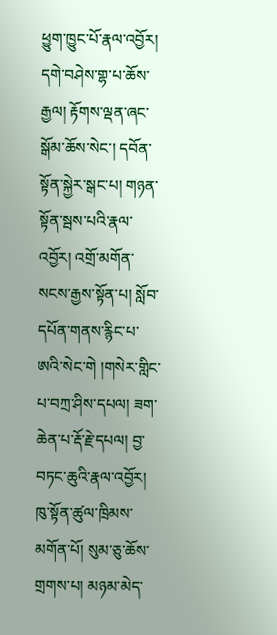ཕྱུག་ཁྱུང་པོ་རྣལ་འབྱོར། དགེ་བཤེས་གྷ་པ་ཆོས་རྒྱལ། རྟོགས་ལྡན་ཞང་སྒོམ་ཆོས་སེང་། དབོན་སྟོན་སྐྱེར་སྒང་པ། གཉན་སྟོན་སྦས་པའི་རྣལ་འབྱོར། འགྲོ་མགོན་སངས་རྒྱས་སྟོན་པ། སློབ་དཔོན་གནས་རྙིང་པ་ཨའི་སེང་གེ །གསེར་གླིང་པ་བཀྲ་ཤིས་དཔལ། ཟག་ཆེན་པ་རྡོ་རྗེ་དཔལ། བྱ་བཏང་ཆུའི་རྣལ་འབྱོར། ཁུ་སྟོན་ཚུལ་ཁྲིམས་མགོན་པོ། སུམ་ཅུ་ཆོས་གྲགས་པ། མཉམ་མེད་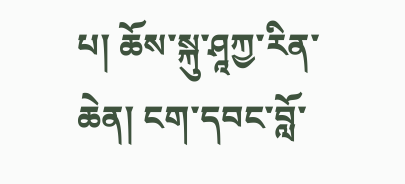པ། ཆོས་སྐུ་ཤཱཀྱ་རིན་ཆེན། ངག་དབང་བློ་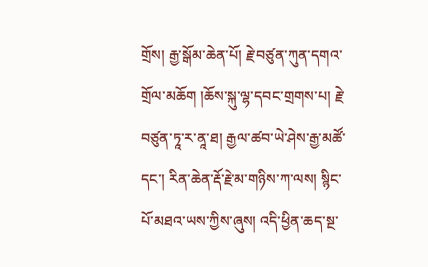གྲོས། རྒྱ་སྒོམ་ཆེན་པོ། རྗེ་བཙུན་ཀུན་དགའ་གྲོལ་མཆོག །ཆོས་སྐུ་ལྷ་དབང་གྲགས་པ། རྗེ་བཙུན་ཏཱ་ར་ནཱ་ཐ། རྒྱལ་ཚབ་ཡེ་ཤེས་རྒྱ་མཚོ་དང་། རིན་ཆེན་རྡོ་རྗེ་མ་གཉིས་ཀ་ལས། སྙིང་པོ་མཐའ་ཡས་ཀྱིས་ཞུས། འདི་ཕྱིན་ཆད་སྔ་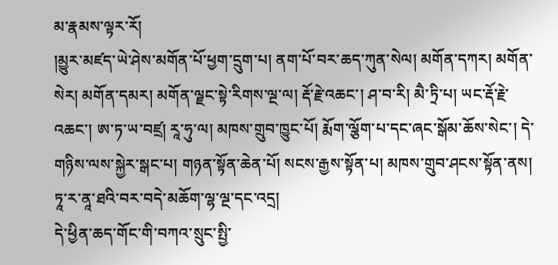མ་རྣམས་ལྟར་རོ།
།མྱུར་མཛད་ཡེ་ཤེས་མགོན་པོ་ཕྱག་དྲུག་པ། ནག་པོ་བར་ཆད་ཀུན་སེལ། མགོན་དཀར། མགོན་སེར། མགོན་དམར། མགོན་ལྗང་སྟེ་རིགས་ལྔ་ལ། རྡོ་རྗེ་འཆང་། ཤ་བ་རི། མཻ་ཏྲི་པ། ཡང་རྡོ་རྗེ་འཆང་། ཨ་ཏ་ཡ་བཛྲ། རཱ་ཧུ་ལ། མཁས་གྲུབ་ཁྱུང་པོ། རྨོག་ལྕོག་པ་དང་ཞང་སྒོམ་ཆོས་སེང་། དེ་གཉིས་ལས་སྐྱེར་སྒང་པ། གཉན་སྟོན་ཆེན་པོ། སངས་རྒྱས་སྟོན་པ། མཁས་གྲུབ་ཤངས་སྟོན་ནས། ཏཱ་ར་ནཱ་ཐའི་བར་བདེ་མཆོག་ལྷ་ལྔ་དང་འདྲ།
དེ་ཕྱིན་ཆད་གོང་གི་བཀའ་སྲུང་སྤྱི་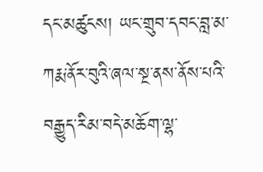དང་མཚུངས། ཡང་གྲུབ་དབང་བླ་མ་ཀརྨ་ནོར་བུའི་ཞལ་སྔ་ནས་ནོས་པའི་བརྒྱུད་རིམ་བདེ་མཆོག་ལྷ་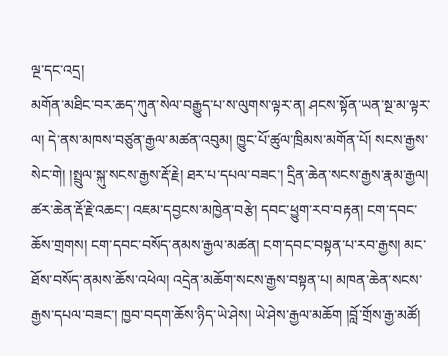ལྔ་དང་འདྲ།
མགོན་མཐིང་བར་ཆད་ཀུན་སེལ་བརྒྱུད་པ་ས་ལུགས་ལྟར་ན། ཤངས་སྟོན་ཡན་སྔ་མ་ལྟར་ལ། དེ་ནས་མཁས་བཙུན་རྒྱལ་མཚན་འབུམ། ཁྱུང་པོ་ཚུལ་ཁྲིམས་མགོན་པོ། སངས་རྒྱས་སེང་གེ། །སྤྲུལ་སྐུ་སངས་རྒྱས་རྡོ་རྗེ། ཐར་པ་དཔལ་བཟང་། དྲིན་ཆེན་སངས་རྒྱས་རྣམ་རྒྱལ། ཚར་ཆེན་རྡོ་རྗེ་འཆང་། འཇམ་དབྱངས་མཁྱེན་བརྩེ། དབང་ཕྱུག་རབ་བརྟན། ངག་དབང་ཆོས་གྲགས། ངག་དབང་བསོད་ནམས་རྒྱལ་མཚན། ངག་དབང་བསྟན་པ་རབ་རྒྱས། མང་ཐོས་བསོད་ནམས་ཆོས་འཕེལ། འདྲེན་མཆོག་སངས་རྒྱས་བསྟན་པ། མཁན་ཆེན་སངས་རྒྱས་དཔལ་བཟང་། ཁྱབ་བདག་ཆོས་ཉིད་ཡེ་ཤེས། ཡེ་ཤེས་རྒྱལ་མཆོག །བློ་གྲོས་རྒྱ་མཚོ།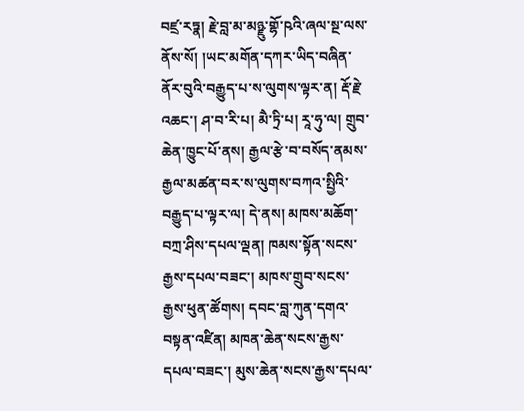བཛྲ་རཏྣ། རྗེ་བླ་མ་མཉྫུ་གྷོ་ཥའི་ཞལ་སྔ་ལས་ནོས་སོ། །ཡང་མགོན་དཀར་ཡིད་བཞིན་ནོར་བུའི་བརྒྱུད་པ་ས་ལུགས་ལྟར་ན། རྡོ་རྗེ་འཆང་། ཤ་བ་རི་པ། མཻ་ཏྲི་པ། རཱ་ཧུ་ལ། གྲུབ་ཆེན་ཁྱུང་པོ་ནས། རྒྱལ་རྩེ་བ་བསོད་ནམས་རྒྱལ་མཚན་བར་ས་ལུགས་བཀའ་སྤྱིའི་བརྒྱུད་པ་ལྟར་ལ། དེ་ནས། མཁས་མཆོག་བཀྲ་ཤིས་དཔལ་ལྡན། ཁམས་སྟོན་སངས་རྒྱས་དཔལ་བཟང་། མཁས་གྲུབ་སངས་རྒྱས་ཕུན་ཚོགས། དབང་བླ་ཀུན་དགའ་བསྟན་འཛིན། མཁན་ཆེན་སངས་རྒྱས་དཔལ་བཟང་། མུས་ཆེན་སངས་རྒྱས་དཔལ་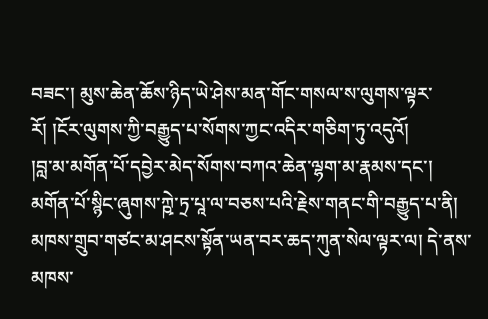བཟང་། མུས་ཆེན་ཆོས་ཉིད་ཡེ་ཤེས་མན་གོང་གསལ་ས་ལུགས་ལྟར་རོ། །ངོར་ལུགས་ཀྱི་བརྒྱུད་པ་སོགས་ཀྱང་འདིར་གཅིག་ཏུ་འདུའོ།
།བླ་མ་མགོན་པོ་དབྱེར་མེད་སོགས་བཀའ་ཆེན་ལྷག་མ་རྣམས་དང་། མགོན་པོ་སྙིང་ཞུགས་ཀྵེ་ཏྲ་པཱ་ལ་བཅས་པའི་རྗེས་གནང་གི་བརྒྱུད་པ་ནི། མཁས་གྲུབ་གཙང་མ་ཤངས་སྟོན་ཡན་བར་ཆད་ཀུན་སེལ་ལྟར་ལ། དེ་ནས་མཁས་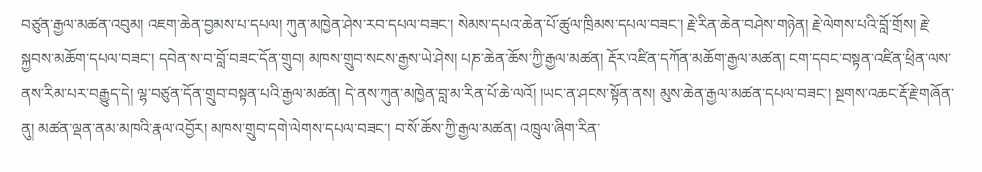བཙུན་རྒྱལ་མཚན་འབུམ། འཇག་ཆེན་བྱམས་པ་དཔལ། ཀུན་མཁྱེན་ཤེས་རབ་དཔལ་བཟང་། སེམས་དཔའ་ཆེན་པོ་ཚུལ་ཁྲིམས་དཔལ་བཟང་། རྗེ་རིན་ཆེན་བཤེས་གཉེན། རྗེ་ལེགས་པའི་བློ་གྲོས། རྗེ་སྐྱབས་མཆོག་དཔལ་བཟང་། དབེན་ས་བ་བློ་བཟང་དོན་གྲུབ། མཁས་གྲུབ་སངས་རྒྱས་ཡེ་ཤེས། པཎ་ཆེན་ཆོས་ཀྱི་རྒྱལ་མཚན། རྡོར་འཛིན་དཀོན་མཆོག་རྒྱལ་མཚན། ངག་དབང་བསྟན་འཛིན་ཕྲིན་ལས་ནས་རིམ་པར་བརྒྱུད་དེ། ལྷ་བཙུན་དོན་གྲུབ་བསྟན་པའི་རྒྱལ་མཚན། དེ་ནས་ཀུན་མཁྱེན་བླ་མ་རིན་པོ་ཆེ་ལའོ། །ཡང་ན་ཤངས་སྟོན་ནས། མུས་ཆེན་རྒྱལ་མཚན་དཔལ་བཟང་། སྔགས་འཆང་རྡོ་རྗེ་གཞོན་ནུ། མཚན་ལྡན་ནམ་མཁའི་རྣལ་འབྱོར། མཁས་གྲུབ་དགེ་ལེགས་དཔལ་བཟང་། བ་སོ་ཆོས་ཀྱི་རྒྱལ་མཚན། འཁྲུལ་ཞིག་རིན་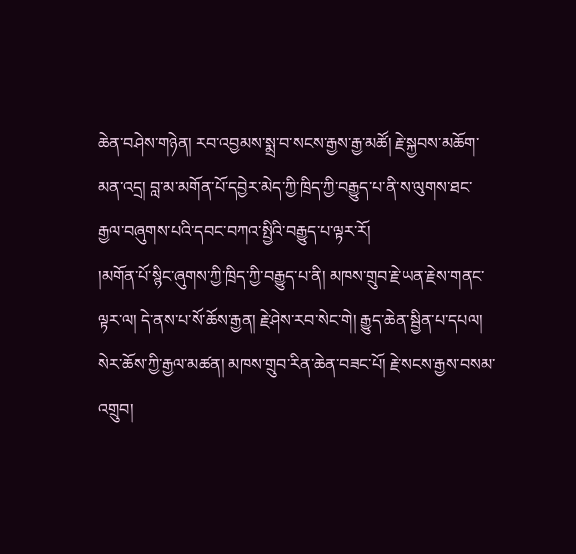ཆེན་བཤེས་གཉེན། རབ་འབྱམས་སྨྲ་བ་སངས་རྒྱས་རྒྱ་མཚོ། རྗེ་སྐྱབས་མཆོག་མན་འདྲ། བླ་མ་མགོན་པོ་དབྱེར་མེད་ཀྱི་ཁྲིད་ཀྱི་བརྒྱུད་པ་ནི་ས་ལུགས་ཐང་རྒྱལ་བཞུགས་པའི་དབང་བཀའ་སྤྱིའི་བརྒྱུད་པ་ལྟར་རོ།
།མགོན་པོ་སྙིང་ཞུགས་ཀྱི་ཁྲིད་ཀྱི་བརྒྱུད་པ་ནི། མཁས་གྲུབ་རྗེ་ཡན་རྗེས་གནང་ལྟར་ལ། དེ་ནས་པ་སོ་ཆོས་རྒྱན། རྗེ་ཤེས་རབ་སེང་གེ། རྒྱུད་ཆེན་སྦྱིན་པ་དཔལ། སེར་ཆོས་ཀྱི་རྒྱལ་མཚན། མཁས་གྲུབ་རིན་ཆེན་བཟང་པོ། རྗེ་སངས་རྒྱས་བསམ་འགྲུབ།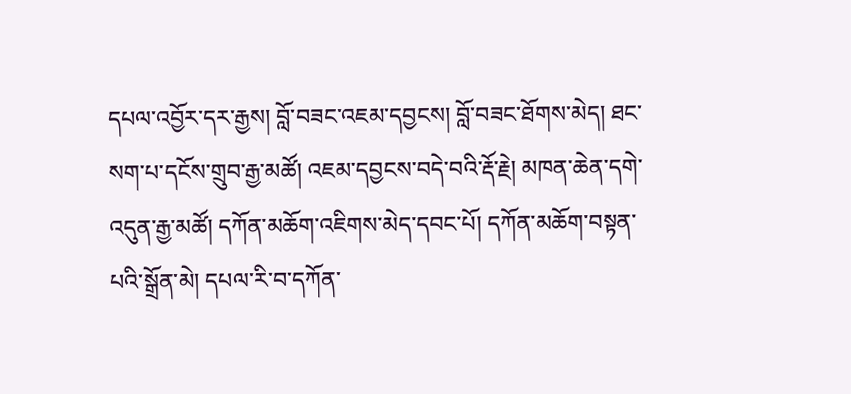དཔལ་འབྱོར་དར་རྒྱས། བློ་བཟང་འཇམ་དབྱངས། བློ་བཟང་ཐོགས་མེད། ཐང་སག་པ་དངོས་གྲུབ་རྒྱ་མཚོ། འཇམ་དབྱངས་བདེ་བའི་རྡོ་རྗེ། མཁན་ཆེན་དགེ་འདུན་རྒྱ་མཚོ། དཀོན་མཆོག་འཇིགས་མེད་དབང་པོ། དཀོན་མཆོག་བསྟན་པའི་སྒྲོན་མེ། དཔལ་རི་བ་དཀོན་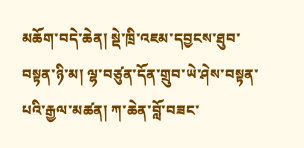མཆོག་བདེ་ཆེན། སྡེ་ཁྲི་འཇམ་དབྱངས་ཐུབ་བསྟན་ཉི་མ། ལྷ་བཙུན་དོན་གྲུབ་ཡེ་ཤེས་བསྟན་པའི་རྒྱལ་མཚན། ཀ་ཆེན་བློ་བཟང་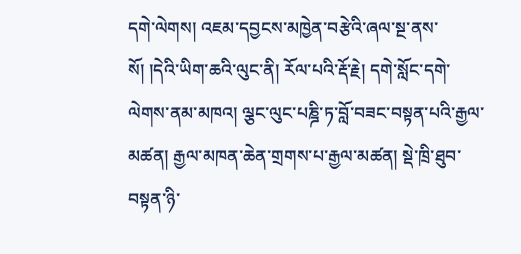དགེ་ལེགས། འཇམ་དབྱངས་མཁྱེན་བརྩེའི་ཞལ་སྔ་ནས་སོ། །དེའི་ཡིག་ཆའི་ལུང་ནི། རོལ་པའི་རྡོ་རྗེ། དགེ་སློང་དགེ་ལེགས་ནམ་མཁའ། ལྕང་ལུང་པཎྜི་ཏ་བློ་བཟང་བསྟན་པའི་རྒྱལ་མཚན། རྒྱལ་མཁན་ཆེན་གྲགས་པ་རྒྱལ་མཚན། སྡེ་ཁྲི་ཐུབ་བསྟན་ཉི་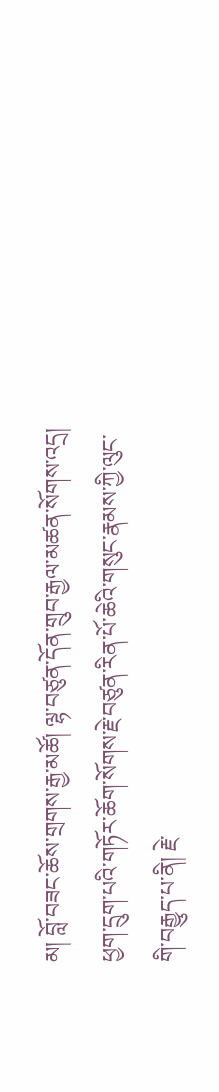མ། བློ་བཟང་ཆོས་གྲགས་རྒྱ་མཚོ། ལྷ་བཙུན་དོན་གྲུབ་རྒྱལ་མཚན་སོགས་འདྲ།
ཕྱག་དྲུག་པའི་གཏོར་ཆོག་སོགས་རྗེ་བཙུན་རིན་པོ་ཆེའི་གསུང་རྣམས་ཀྱི་ལུང་གི་བརྒྱུད་པ་ནི། རྗེ་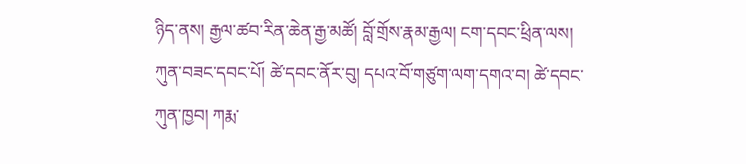ཉིད་ནས། རྒྱལ་ཚབ་རིན་ཆེན་རྒྱ་མཚོ། བློ་གྲོས་རྣམ་རྒྱལ། ངག་དབང་ཕྲིན་ལས། ཀུན་བཟང་དབང་པོ། ཚེ་དབང་ནོར་བུ། དཔའ་བོ་གཙུག་ལག་དགའ་བ། ཚེ་དབང་ཀུན་ཁྱབ། ཀརྨ་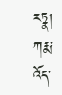རཏྣ། ཀརྨ་འོད་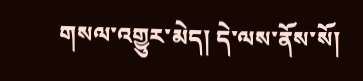གསལ་འགྱུར་མེད། དེ་ལས་ནོས་སོ།